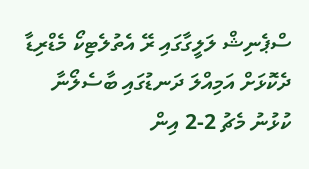ސްޕެނިޝް ލަލީގާގައި ރޭ އެތުލެޓިކޯ މެޑްރިޑާ ދެކޮޅަށް އަމިއްލަ ދަނޑުގައި ބާސެލޯނާ ކުޅުނު މެޗު 2-2 އިން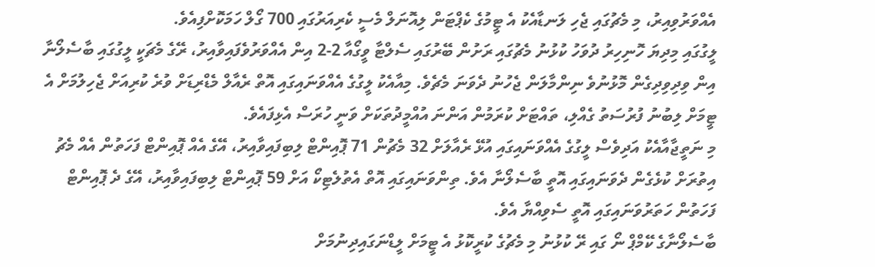އެއްވަރުވިއިރު، މި މެޗުގައި ޖެހި ލަނޑާއެކު އެ ޓީމުގެ ކެޕްޓަން ލިއޮނަލް މެސީ ކެރިއަރުގައި 700 ގޯލް ހަމަކޮށްފިއެވެ.
ލީގުގައި މިދިޔަ ހޮނިހިރު ދުވަހު ކުޅުނު މެޗުގައި ރަށުން ބޭރުގައި ސެލްޓާ ވީގޯއާ 2-2 އިން އެއްވަރުވެފައިވާއިރު، ރޭގެ މެޗަކީ ލީގުގައި ބާސެލޯނާ އިން ވިދިވިދިގެން މޮޅުނުވެ ނިންމާލަން ޖެހުނު ދެވަނަ މެޗެވެ. މިއާއެކު ލީގުގެ އެއްވަނައިގައި އޮތް ރެއާލް މެޑްރިޑަށް ވުރެ ކުރިއަށް ޖެހިލުމަށް އެ ޓީމަށް ލިބުނު ފުރުސަތު ގެއްލި، ތައްޓަށް ކުރަމުން އަންނަ އުއްމީދުތަކަށް ވަނީ ހުރަސް އެޅިފައެވެ.
މި ނަތީޖާއާއެކު އަދިވެސް ލީގުގެ އެއްވަނައިގައި އުޅޭ ރެއާލަށް 32 މެޗުން 71 ޕޮއިންޓް ލިބިފައިވާއިރު، އޭގެ އެއް ޕޮއިންޓް ފަހަތުން އެއް މެޗު އިތުރަށް ކުޅެގެން ދެވަނައިގައި އޮތީ ބާސެލޯނާ އެވެ. ތިންވަނައިގައި އޮތް އެތުލެޓިކޯ އަށް 59 ޕޮއިންޓް ލިބިފައިވާއިރު، އޭގެ ދެ ޕޮއިންޓް ފަހަތުން ހަތަރުވަނައިގައި އޮތީ ސެވިއްޔާ އެވެ.
ބާސެލޯނާގެ ކޭމްޕް ނޯ ގައި ރޭ ކުޅުނު މި މެޗުގެ ކުރީކޮޅު އެ ޓީމަށް ލީޑްނަގައިދިނުމަށް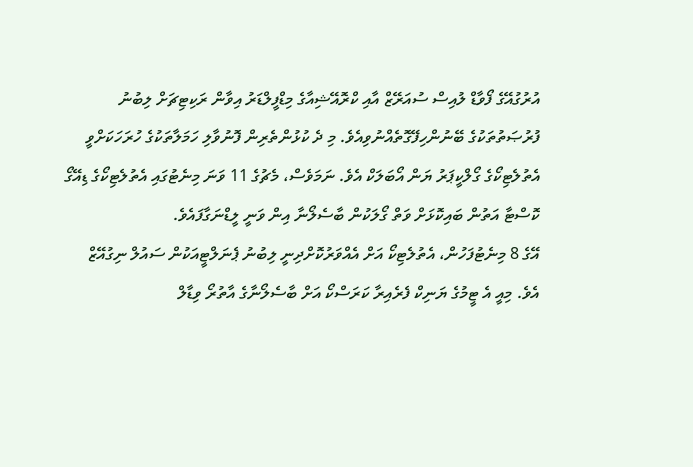އުރުގުއޭގެ ފޯވާޑް ލުއިސް ސުއަރޭޒް އާއި ކްރޮއޭޝިއާގެ މިޑްފީލްޑަރު އިވާން ރަކިޓިޗަށް ލިބުނު ފުރުޞަތުތަކުގެ ބޭނުންހިފޭގޮތެއްނުވިއެވެ. މި ދެ ކުޅުންތެރިން ފޮނުވާލި ހަމަލާތަކުގެ ހުރަހަކަށްވީ އެތުލެޓިކޯގެ ގޯލްކީޕަރު ޔަން އޯބަލަކް އެވެ. ނަމަވެސް، މެޗުގެ 11 ވަނަ މިނެޓުގައި އެތުލެޓިކޯގެ ޑިއޭގޯ ކޮސްޓާ އަތުން ބައިކޮޅަށް ވަތް ގޯލަކުން ބާސެލޯނާ އިން ވަނީ ލީޑްނަގާފައެވެ.
އޭގެ 8 މިނެޓުފަހުން، އެތުލެޓިކޯ އަށް އެއްވަރުކޮށްދިނީ ލިބުނު ޕެނަލްޓީއަކުން ސައުލް ނިގުއޭޒް އެވެ. މިއީ އެ ޓީމުގެ ޔަނިކް ފެރެއިރާ ކަރަސްކޯ އަށް ބާސެލޯނާގެ އާތުރޯ ވިޑާލް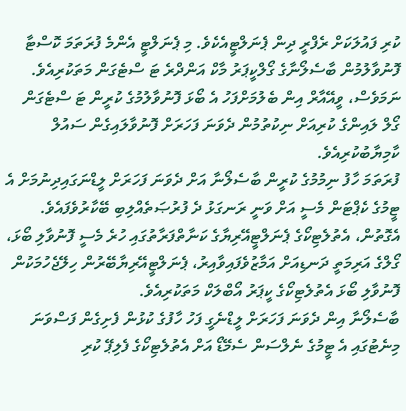ކުރި ފައުލަކަށް ރެފްރީ ދިން ޕެނަލްޓީއެކެވެ. މި ޕެނަލްޓީ އެންމެ ފުރަތަމަ ކޮސްޓާ ފޮނުވާލުމުން ބާސެލޯނާގެ ގޯލްކީޕަރު މާކް އަންދްރެ ޓަ ސްޓެގަން މަތަކުރިއެވެ. ނަމަވެސް، ވީއޭއާރް އިން ބެލުމަށްފަހު އެ ބޯޅަ ފޮނުވާލުމުގެ ކުރީން ޓަ ސްޓެގަން ގޯލް ލައިންގެ ކުރިއަށް ނިކުތުމުން ދެވަނަ ފަހަރަށް ފޮނުވާލައިގެން ސައުލް ކާމިޔާބުކުރިއެވެ.
ފުރަތަމަ ހާފު ނިމުމުގެ ކުރީން ބާސެލޯނާ އަށް ދެވަނަ ފަހަރަށް ލީޑްނަގައިދިނުމަށް އެ ޓީމުގެ ކެޕްޓަން މެސީ އަށް ވަނީ ރަނގަޅު ދެ ފުރުޞަތެއްލިބި ބޭކާރުވެފައެވެ. އެގޮތުން، އެތުލެޓިކޯގެ ޕެނަލްޓީއޭރިޔާގެ ކަނާތްފަރާތުގައި ހުރެ މެސީ ފޮނުވާލި ބޯޅަ، ގޯލްގެ އަރިމަތީ ދަނޑިއަށް އަމާޒުވެފައިވާއިރު، ޕެނަލްޓީއޭރިޔާބޭރުން ހިލޭޖެހުމަކުން ފޮނުވާލި ބޯޅަ އެތުލެޓިކޯގެ ކީޕަރު އޯބްލަކް މަތަކުރިއެވެ.
ބާސެލޯނާ އިން ދެވަނަ ފަހަރަށް ލީޑްނެގީ ފަހު ހާފުގެ ކުޅުން ފެށިގެން ފަސްވަނަ މިނެޓުގައި އެ ޓީމުގެ ނެލްސަން ސެމޭޑޯ އަށް އެތުލެޓިކޯގެ ފެލިޕޭ ކުރި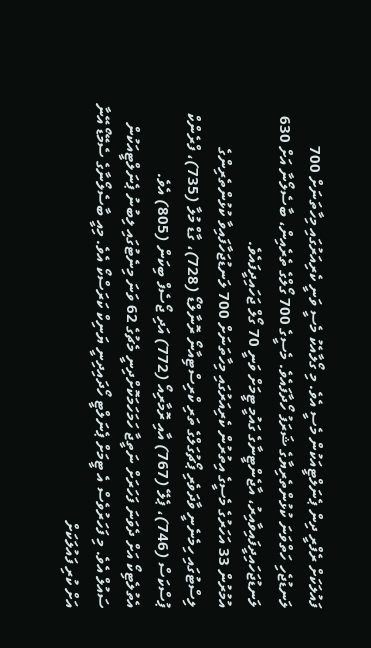ފައުލަކަށް ރެފްރީ ދިން ޕެނަލްޓީއަކުން މެސީ އެވެ. މި ގޯލާއެކު މެސީ ވަނީ ކެރިއަރުގައި މިހާތަނަށް 700 ލަނޑުޖެހި ހަތްވަނަ ކުޅުންތެރިޔާގެ ޝަރަފު ހޯދާފައެވެ. މެސީގެ 700 ގޯލްގެ ތެރެއިން، ބާސެލޯނާ އަށް 630 ލަނޑުޖަހައިދީފައިވާއިރު، އާޖެންޓީނާގެ ގައުމީ ޓީމަށް ވަނީ 70 ގޯލް ޖަހައިދީފައެވެ.
އުމުރުން 33 އަހަރުގެ މެސީގެ އިތުރުން ކެރިއަރުގައި މިހާތަނަށް 700 ލަނޑުޖަހާފައިވާ ކުޅުންތެރިންގެ ލިސްޓުގައި ހިމެނެނީ ވާދަވެރި ޕޯޗުގަލްގެ ތަރި ކްރިސްޓިއާނޯ ރޮނާލްޑޯ (728)، ގާޑް މުލާ (735)، ފްރެންކް ޕުސްކަސް (746)، ޕެލޭ (767) އާއި ރޮމާރިއޯ (772) އަދި ޖޯސެފް ބިކަން (805) އެވެ.
އެތުލެޓިކޯ އަށް ދެވަނަ ފަހަރަށް ނަތީޖާ ހަމަހަމަކޮށްދިނީ މެޗުގެ 62 ވަނަ މިނެޓުގައި ލިބުނު ޕެނަލްޓީއަކުން ސައުލް އެވެ. މި ފަހަރުވެސް އެ ޓީމަށް ޕެނަލްޓީ ހޯދައިދިނީ ޔަނިކް ކަރަސްކޯ އެވެ. މިއީ ބާސެލޯނާގެ ސެމޭޑޯ އޭނާ އަށް ކުރި ފައުލަކަށް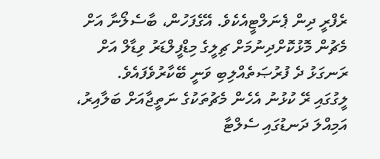ރެފްރީ ދިން ޕެނަލްޓީއެކެވެ. އޭގެފަހުން، ބާސެލޯނާ އަށް މެޗުން މޮޅުކޮށްދިނުމަށް ޗިލީގެ މިޑްފީލްޑަރު ވިޑާލް އަށް ރަނގަޅު ދެ ފުރުޞަތެއްލިބި ވަނީ ބޭކާރުވެފައެވެ.
ލީގުގައި ރޭ ކުޅުނު އެހެން މެޗުތަކުގެ ނަތީޖާއަށް ބަލާއިރު، އަމިއްލަ ދަނޑުގައި ސެލްޓާ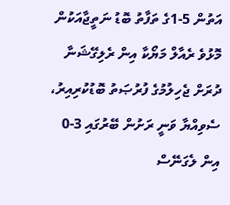އަތުން 5-1ގެ ތަފާތު ބޮޑު ނަތީޖާއަކުން މޮޅުވެ ރެއާލް މަޔޯކާ އިން ރެލިގޭޝަނާ ދުރަށް ޖެހިލުމުގެ ފުރުޞަތު ބޮޑުކުރިއިރު، ސެވިއްޔާ ވަނީ ރަށުން ބޭރުގައި 3-0 އިން ލެގަނޭސް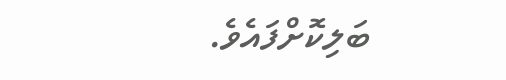ބަލިކޮށްފައެވެ.